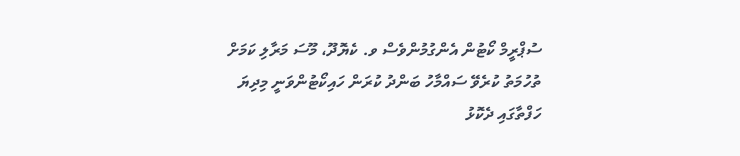ސުޕްރީމް ކޯޓުން އެންގުމުންވެސް ވ. ކެޔޮދޫ، މޫސަ މަރާލި ކަމަށް ތުހުމަތު ކުރެވޭ ސައްމާހު ބަންދު ކުރަން ހައިކޯޓުންވަނީ މިދިޔަ ހަފްތާގައި ދެކޮޅު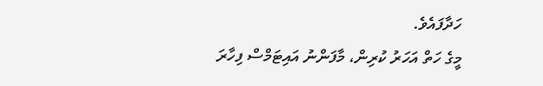ހަދާފައެވެ.
މީގެ ހަތް އަހަރު ކުރިން، މާފަންނު އައިޓަމްސް ފިހާރަ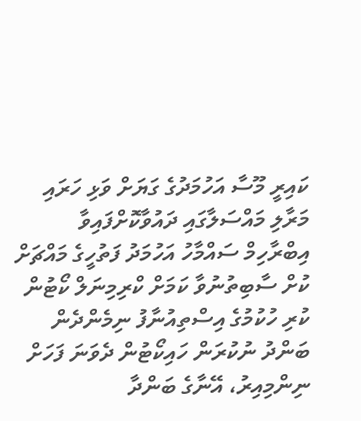ކައިރީ މޫސާ އަހުމަދުގެ ގަޔަށް ވަޅި ހަރައި މަރާލި މައްސަލާގައި ދައުވާކޮށްފައިވާ އިބްރާހިމް ސައްމާހު އަހުމަދު ފަތުހީގެ މައްޗަށް ކުށް ސާބިތުނުވާ ކަމަށް ކްރިމިނަލް ކޯޓުން ކުރި ހުކުމުގެ އިސްތިއުނާފު ނިމެންދެން ބަންދު ނުކުރަން ހައިކޯޓުން ދެވަނަ ފަހަށް ނިންމިއިރު، އޭނާގެ ބަންދާ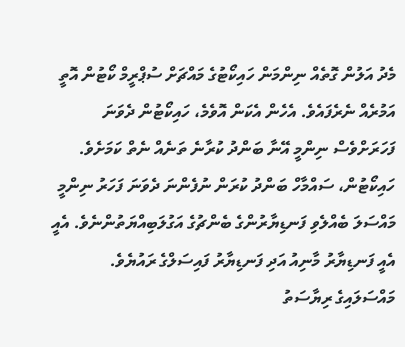މެދު އަލުން ގޮތެއް ނިންމަން ހައިކޯޓުގެ މައްޗަށް ސުޕްރީމް ކޯޓުން އޮތީ އަމުރެއް ނެރެފައެވެ. އެހެން އެކަން އޮވެމެ، ހައިކޯޓުން ދެވަނަ ފަހަރަށްވެސް ނިންމީ އޭނާ ބަންދު ކުރާނެ ތަނެއް ނެތް ކަމަށެވެ.
ހައިކޯޓުން، ސައްމާހް ބަންދު ކުރަން ނުފެންނަ ދެވަނަ ފަހަރު ނިންމީ މައްސަލަ ބެއްލެވި ފަނޑިޔާރުންގެ ބެންޗުގެ އަގުލަބިއްޔަތުންނެވެ. އެއީ އެއީ ފަނޑިޔާރު މާނިއު އަދި ފަނޑިޔާރު ފައިސަލްގެ ރައުޔެވެ. މައްސަލައިގެ ރިޔާސަތު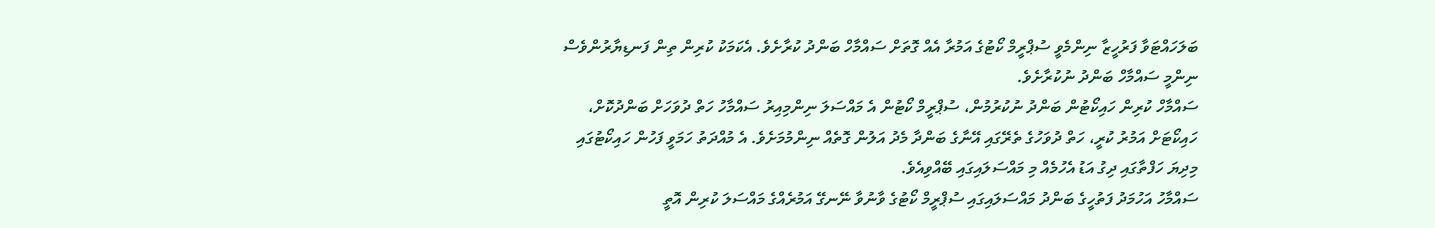ބަލަހައްޓަވާ ފަރުހީޒާ ނިންމެވީ ސުޕްރީމް ކޯޓުގެ އަމުރާ އެއް ގޮތަށް ސައްމާހް ބަންދު ކުރާށެވެ. އެކަމަކު ކުރިން ތިން ފަނޑިޔާރުންވެސް ނިންމީ ސައްމާހް ބަންދު ނުކުރާށެވެ.
ސައްމާހް ކުރިން ހައިކޯޓުން ބަންދު ނުކުރުމުން، ސުޕްރީމް ކޯޓުން އެ މައްސަލަ ނިންމިއިރު ސައްމާހު ހަތް ދުވަހަށް ބަންދުކޮށް، ހައިކޯޓަށް އަމުރު ކުރީ، ހަތް ދުވަހުގެ ތެރޭގައި އޭނާގެ ބަންދާ މެދު އަލުން ގޮތެއް ނިންމުމަށެވެ. އެ މުއްދަތު ހަމަވީ ފަހުން ހައިކޯޓުގައި މިދިޔަ ހަފްތާގައި ދިގު އަޑު އެހުމެއް މި މައްސަލައިގައި ބޭއްވިއެވެ.
ސައްމާހު އަހުމަދު ފަތުހީގެ ބަންދު މައްސަލައިގައި ސުޕްރީމް ކޯޓުގެ ވާނުވާ ނޭނގޭ އަމުރެއްގެ މައްސަލަ ކުރިން އޮތީ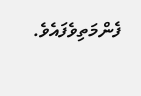ފެންމަތިވެފައެވެ.